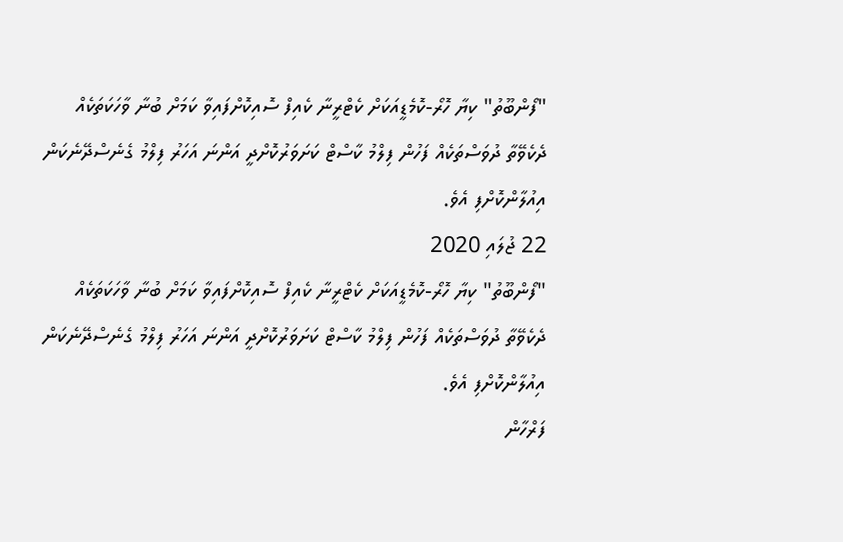"ފޯންބޫތު" ކިޔާ ހޮރޯ-ކޮމެޑީއަކަށް ކެޓްރީނާ ކެއިފް ސޮއިކޮށްފައިވާ ކަމަށް ބުނާ ވާހަކަތަކެއް ދެކެވޭތާ ދުވަސްތަކެއް ފަހުން ފިލްމު ކާސްޓް ކަށަވަރުކޮށްދީ އަންނަ އަހަރު ފިލްމު ގެނެސްދޭނެކަން އިއުލާންކޮށްފި އެވެ.
22 ޖުލައި 2020
"ފޯންބޫތު" ކިޔާ ހޮރޯ-ކޮމެޑީއަކަށް ކެޓްރީނާ ކެއިފް ސޮއިކޮށްފައިވާ ކަމަށް ބުނާ ވާހަކަތަކެއް ދެކެވޭތާ ދުވަސްތަކެއް ފަހުން ފިލްމު ކާސްޓް ކަށަވަރުކޮށްދީ އަންނަ އަހަރު ފިލްމު ގެނެސްދޭނެކަން އިއުލާންކޮށްފި އެވެ.
ފަރްހާން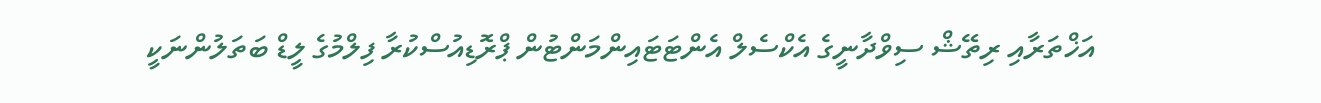އަޚްތަރާއި ރިތޭޝް ސިވްދާނީގެ އެކްސެލް އެންޓަޓައިންމަންޓުން ޕްރޮޑިއުސްކުރާ ފިލްމުގެ ލީޑް ބަތަލުންނަކީ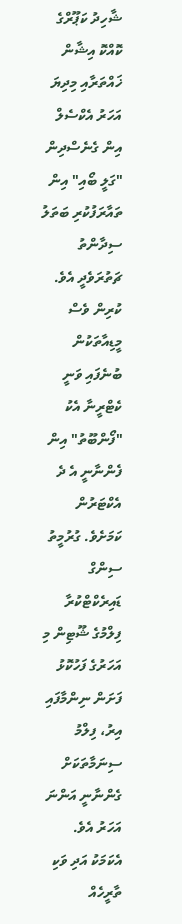ޝާހިދު ކަޕޫރްގެ ކޮއްކޮ އިޝާން ޚައްތަރާއި މިދިޔަ އަހަރު އެކްސެލް އިން ގެނެސްދިން "ގަލީ ބޯއި" އިން ތައާރަފުކުރި ބަތަލު ސިދާންތު ޗަތުރަވެދީ އެވެ.
ކުރިން ވެސް މީޑިއާތަކުން ބުނެފައި ވަނީ ކެޓްރީނާ އެކު "ފޯންބޫތު" އިން ފެންނާނީ އެ ދެ އެކްޓަރުން ކަމަށެވެ. ގުރުމީތު ސިންގް ޑައިރެކްޓްކުރާ ފިލްމުގެ ޝޫޓިން މި އަހަރުގެ ފަހުކޮޅު ފަށަން ނިންމާފައި އިރު، ފިލްމު ސިނަމާތަކަށް ގެންނާނީ އަންނަ އަހަރު އެވެ. އެކަމަކު އަދި ވަކި ތާރީހެއް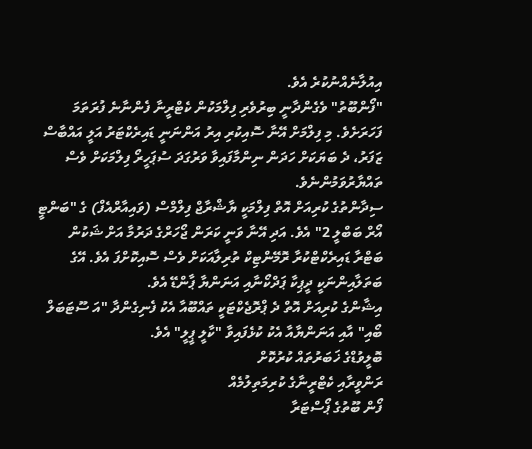އިއުލާނެއްނުކުރެ އެވެ.
"ފޯންބޫތު" ވެގެންދާނީ ބިރުވެރި ފިލްމަކުން ކެޓްރީނާ ފެންނާނެ ފުރަތަމަ ފަހަރަށެވެ. މި ފިލްމަށް އޭނާ ސޮއިކުރި އިރު އަންނަނީ ޑައިރެކްޓަރު އަލީ އައްބާސް ޒަފަރު، ދެ ބަޔަކަށް ހަދަން ނިންމާފައިވާ ވަރުގަދަ ސުޕަހީރޯ ފިލްމަކަށް ވެސް ތައްޔާރުވަމުންނެވެ.
ސިދާންތުގެ ކުރިއަށް އޮތް ފިލްމަކީ ޔާޝްރާޖް ފިލްމްސް (ވައިއާރްއެފް) ގެ "ބަންޓީ އޯރް ބަބްލީ 2" އެވެ. އަދި އޭނާ ވަނީ ކަރަން ޖޯހަރްގެ ދަރުމާ އަށް ޝަކުން ބަޓްރާ ޑައިރެކްޓްކުރާ ރޮމޭންޓިކް ތުރިލާއަކަށް ވެސް ސޮއިކޮށްފަ އެވެ. އޭގެ ބަތަލާއިންނަކީ ދީޕިކާ ޕަދްކޯނާއި އަނަންޔާ ޕާންޑޭ އެވެ.
އިޝާންގެ ކުރިއަށް އޮތް ދެ ޕްރޮޖެކްޓަކީ ތައްބޫއާ އެކު ފެނިގެންދާ "އަ ސޫޓަބަލް ބޯއި" އާއި އަނަންޔާއާ އެކު ކުޅެފައިވާ "ކާލީ ޕީލީ" އެވެ.
ބޮލީވުޑްގެ ޚަބަރުތައް ކުރުކޮށް
ރަންވީރާއި ކެޓްރީނާގެ ކުރިމަތިލުމެއް
ފޯން ބޫތުގެ ޕޯސްޓަރާ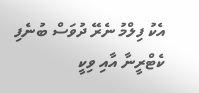އެކު ފިލްމު ނެރޭ ދުވަސް ބުނެފި
ކެޓްރީނާ އާއި ވިކީ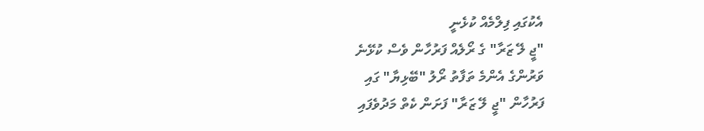އެކުގައި ފިލްމެއް ކުޅެނީ
"ޖީ ލޭ ޒަރާ" ގެ ރޯލެއް ފަރުހާން ވެސް ކުޅޭނެ
ވަރުންގެ އެންމެ ތަފާތު ރޯލު "ބޭޅިޔާ" ގައި
ފަރުހާން "ޖީ ލޭ ޒަރާ" ފަށަން ކެތް މަދުވެފައި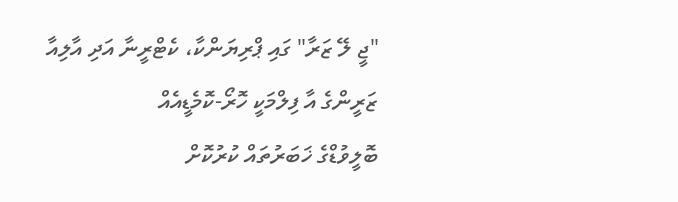"ޖީ ލޭ ޒަރާ" ގައި ޕްރިޔަންކާ، ކެޓްރީނާ އަދި އާލިއާ
ޒަރީންގެ އާ ފިލްމަކީ ހޮރޯ-ކޮމެޑީއެއް
ބޮލީވުޑްގެ ޚަބަރުތައް ކުރުކޮށް